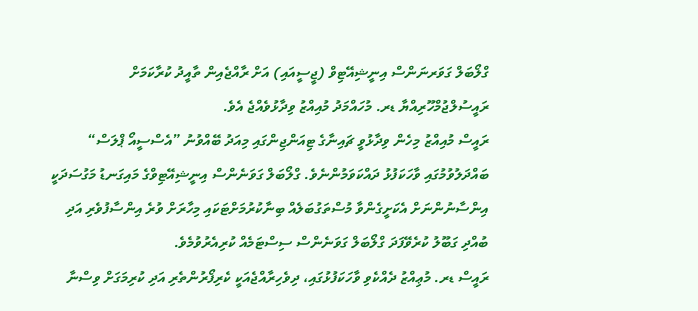ގްލޯބަލް ގަވަރނަންސް އިނީޝިއޭޓިވް (ޖީސީއައި) އަށް ރާއްޖެއިން ތާއީދު ކުރާކަމަށް ރައީސުލްޖުމްހޫރިއްޔާ ޑރ. މުހައްމަދު މުއިއްޒު ވިދާޅުވެއްޖެ އެވެ.
ރައީސް މުއިއްޒު މިހެން ވިދާޅުވީ ޗައިނާގެ ޓިއަންޖިންގައި މިއަދު ބޭއްވުނު ”އެސްސީއޯ ޕްލަސް“ ބައްދަލުވުމުގައި ވާހަކަފުޅު ދައްކަވަމުންނެވެ. ގްލޯބަލް ގަވަނެންސް އިނީޝިއޭޓިވްގެ މައިގަނޑު މަގުސަދަކީ އިންސާނުންނަށް އެކަށީގެންވާ މުސްތަގުބަލެއް ބިނާކުރުމަށްޓަކައި މިހާރަށް ވުރެ އިންސާފުވެރި އަދި ބުއްދި ގަބޫލު ކުރެވޭފަދަ ގްލޯބަލް ގަވަނެންސް ސިސްޓަމެއް ކުރިއެރުވުމެވެ.
ރައީސް ޑރ. މުޢިއްޒު ދެއްކެވި ވާހަކަފުޅުގައި، ދިވެހިރާއްޖެއަކީ ކެރިފޯރުންތެރި އަދި ކުރިމަގަށް ވިސްނާ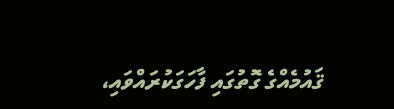ޤައުމެއްގެ ގޮތުގައި ފާހަގަކުރައްވައި،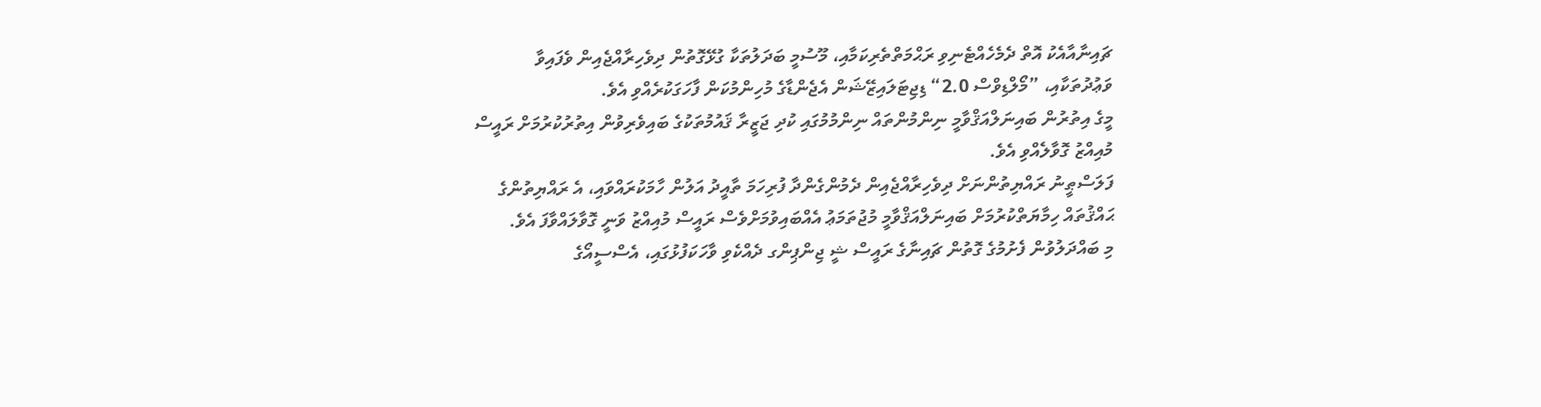ޗައިނާއާއެކު އޮތް ދެމެހެއްޓެނިވި ރަޙްމަތްތެރިކަމާއި، މޫސުމީ ބަދަލުތަކާ ގުޅޭގޮތުން ދިވެހިރާއްޖެއިން ވެފައިވާ ވަޢުދުތަކާއި، ”މޯލްޑިވްސް 2.0“ ޑިޖިޓަލައިޒޭޝަން އެޖެންޑާގެ މުހިންމުކަން ފާހަގަކުރެއްވި އެވެ.
މީގެ އިތުރުން ބައިނަލްއަޤްވާމީ ނިންމުންތައް ނިންމުމުގައި ކުދި ޖަޒީރާ ޤައުމުތަކުގެ ބައިވެރިވުން އިތުރުކުރުމަށް ރައީސް މުއިއްޒު ގޮވާލެއްވި އެވެ.
ފަލަސްޠީނު ރައްޔިތުންނަށް ދިވެހިރާއްޖެއިން ދެމުންގެންދާ ފުރިހަމަ ތާއީދު އަލުން ހާމަކުރައްވައި، އެ ރައްޔިތުންގެ ޙައްޤުތައް ހިމާޔަތްކުރުމަށް ބައިނަލްއަޤްވާމީ މުޖުތަމަޢު އެއްބައިވުމަށްވެސް ރައީސް މުއިއްޒު ވަނީ ގޮވާލައްވާފަ އެވެ.
މި ބައްދަލުވުން ފެށުމުގެ ގޮތުން ޗައިނާގެ ރައީސް ޝީ ޖިންޕިންގ ދެއްކެވި ވާހަކަފުޅުގައި، އެސްސީއޯގެ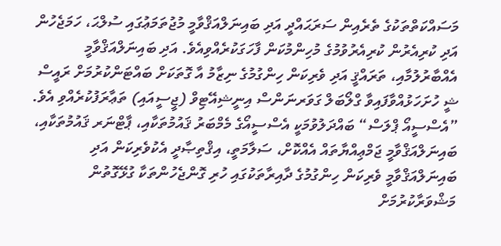މަސައްކަތްތަކުގެ ތެރެއިން ސަރަޙައްދީ އަދި ބައިނަލްއަޤްވާމީ މުޖުތަމަޢުގައި ސުލްޙަ، ހަމަޖެހުން އަދި ކުރިއެރުން ކުރިއެރުވުމުގެ މުހިންމުކަން ފާހަގަކުރެއްވިއެވެ. އަދި ބައިނަލްއަޤްވާމީ އެއްބާރުލުމާއި، ތަރައްޤީ އަދި ވެރިކަން ހިންގުމުގެ ނިޒާމު އާ ގޮތަކަށް ބައްޓަންކުރުމަށް ރައީސް ޝީ ހުށަހަޅުއްވާފައިވާ ގްލޯބަލް ގަވަރނަންސް އިނީޝިއޭޓިވް (ޖީސީއައި) ތަޢާރަފުކުރެއްވި އެވެ.
”އެސްސީއޯ ޕްލަސް“ ބައްދަލުވުމަކީ އެސްސީއޯގެ މެމްބަރު ޤައުމުތަކާއި، ޕާޓްނަރ ޤައުމުތަކާއި، ބައިނަލްއަޤްވާމީ ޖަމްޢިއްޔާތައް އެއްކޮށް، ސަލާމަތީ، އިޤްތިޞާދީ އެކުވެރިކަން އަދި ބައިނަލްއަޤްވާމީ ވެރިކަން ހިންގުމުގެ ދާއިރާތަކުގައި ހުރި ގޮންޖެހުންތަކާ ގުޅޭގޮތުން މަޝްވަރާކުރުމަށް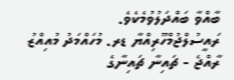ބާއްވާ ބައްދަލުވުމެކެވެ.
ރައީސުލްޖުމްހޫރިއްޔާ ޑރ. މުހައްމަދު މުއިއްޒު ރާއްޖެ - ޗައިނާ ޗައިނާގެ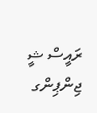ރައީސް ޝީ ޖިންޕިންގ